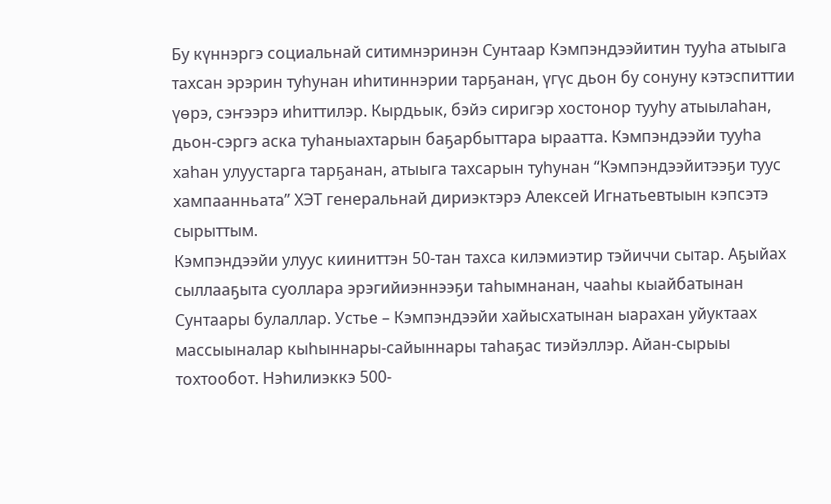Бу күннэргэ социальнай ситимнэринэн Сунтаар Кэмпэндээйитин тууһа атыыга тахсан эрэрин туһунан иһитиннэрии тарҕанан, үгүс дьон бу сонуну кэтэспиттии үөрэ, сэҥээрэ иһиттилэр. Кырдьык, бэйэ сиригэр хостонор тууһу атыылаһан, дьон-сэргэ аска туһаныахтарын баҕарбыттара ыраатта. Кэмпэндээйи тууһа хаһан улуустарга тарҕанан, атыыга тахсарын туһунан “Кэмпэндээйитээҕи туус хампаанньата” ХЭТ генеральнай дириэктэрэ Алексей Игнатьевтыын кэпсэтэ сырыттым.
Кэмпэндээйи улуус кииниттэн 50-тан тахса килэмиэтир тэйиччи сытар. Аҕыйах сыллааҕыта суоллара эрэгийиэннээҕи таһымнанан, чааһы кыайбатынан Сунтаары булаллар. Устье – Кэмпэндээйи хайысхатынан ыарахан уйуктаах массыыналар кыһыннары-сайыннары таһаҕас тиэйэллэр. Айан-сырыы тохтообот. Нэһилиэккэ 500-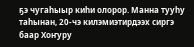ҕэ чугаһыыр киһи олорор. Манна тууһу таһынан, 20-чэ килэмиэтирдээх сиргэ баар Хоҥуру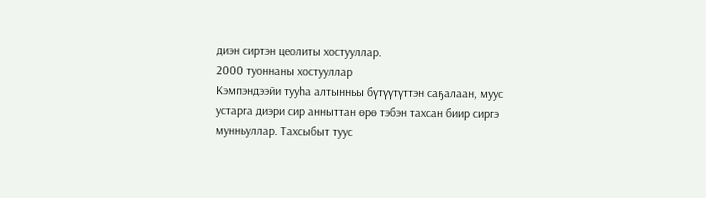диэн сиртэн цеолиты хостууллар.
2000 туоннаны хостууллар
Кэмпэндээйи тууһа алтынньы бүтүүтүттэн саҕалаан, муус устарга диэри сир анныттан өрө тэбэн тахсан биир сиргэ мунньуллар. Тахсыбыт туус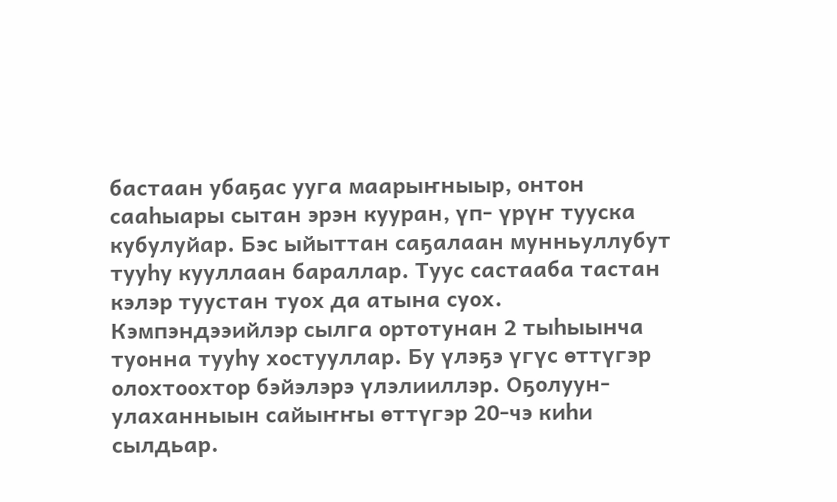бастаан убаҕас ууга маарыҥныыр, онтон сааһыары сытан эрэн кууран, үп- үрүҥ тууска кубулуйар. Бэс ыйыттан саҕалаан мунньуллубут тууһу кууллаан бараллар. Туус састааба тастан кэлэр туустан туох да атына суох.
Кэмпэндээийлэр сылга ортотунан 2 тыһыынча туонна тууһу хостууллар. Бу үлэҕэ үгүс өттүгэр олохтоохтор бэйэлэрэ үлэлииллэр. Оҕолуун-улаханныын сайыҥҥы өттүгэр 20-чэ киһи сылдьар.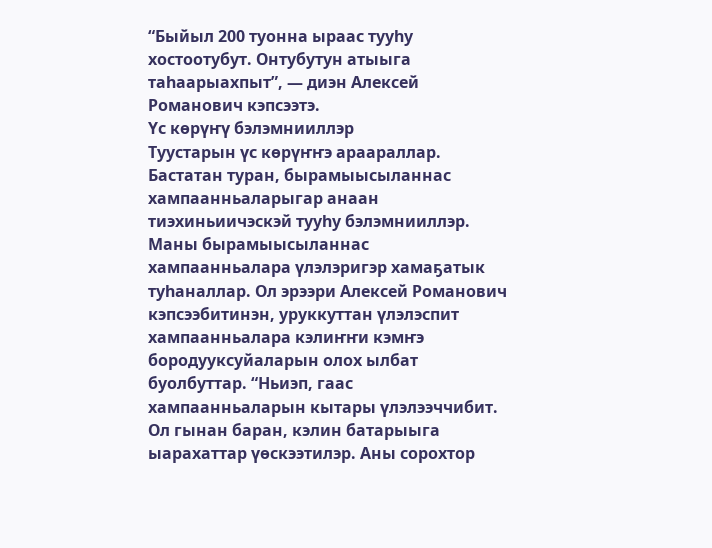“Быйыл 200 туонна ыраас тууһу хостоотубут. Онтубутун атыыга таһаарыахпыт”, — диэн Алексей Романович кэпсээтэ.
Үс көрүҥү бэлэмнииллэр
Туустарын үс көрүҥҥэ араараллар. Бастатан туран, бырамыысыланнас хампаанньаларыгар анаан тиэхиньиичэскэй тууһу бэлэмнииллэр. Маны бырамыысыланнас хампаанньалара үлэлэригэр хамаҕатык туһаналлар. Ол эрээри Алексей Романович кэпсээбитинэн, уруккуттан үлэлэспит хампаанньалара кэлиҥҥи кэмҥэ бородууксуйаларын олох ылбат буолбуттар. “Ньиэп, гаас хампаанньаларын кытары үлэлээччибит. Ол гынан баран, кэлин батарыыга ыарахаттар үөскээтилэр. Аны сорохтор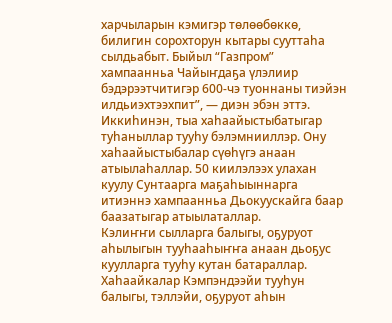харчыларын кэмигэр төлөөбөккө, билигин сорохторун кытары сууттаһа сылдьабыт. Быйыл “Газпром” хампаанньа Чайыҥдаҕа үлэлиир бэдэрээтчитигэр 600-чэ туоннаны тиэйэн илдьиэхтээхпит”, — диэн эбэн эттэ.
Иккиһинэн, тыа хаһаайыстыбатыгар туһаныллар тууһу бэлэмнииллэр. Ону хаһаайыстыбалар сүөһүгэ анаан атыылаһаллар. 50 киилэлээх улахан куулу Сунтаарга маҕаһыыннарга итиэннэ хампаанньа Дьокуускайга баар баазатыгар атыылаталлар.
Кэлиҥҥи сылларга балыгы, оҕуруот аһылыгын тууһааһыҥҥа анаан дьоҕус куулларга тууһу кутан батараллар. Хаһаайкалар Кэмпэндээйи тууһун балыгы, тэллэйи, оҕуруот аһын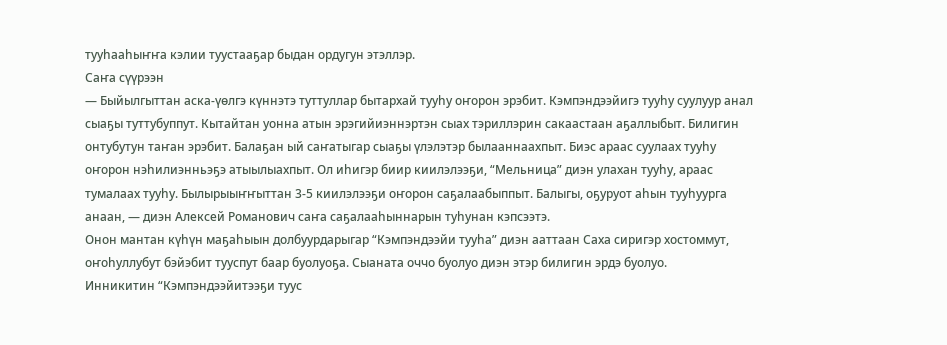тууһааһыҥҥа кэлии туустааҕар быдан ордугун этэллэр.
Саҥа сүүрээн
— Быйылгыттан аска-үөлгэ күннэтэ туттуллар бытархай тууһу оҥорон эрэбит. Кэмпэндээйигэ тууһу суулуур анал сыаҕы туттубуппут. Кытайтан уонна атын эрэгийиэннэртэн сыах тэриллэрин сакаастаан аҕаллыбыт. Билигин онтубутун таҥан эрэбит. Балаҕан ый саҥатыгар сыаҕы үлэлэтэр былааннаахпыт. Биэс араас суулаах тууһу оҥорон нэһилиэнньэҕэ атыылыахпыт. Ол иһигэр биир киилэлээҕи, “Мельница” диэн улахан тууһу, араас тумалаах тууһу. Былырыыҥҥыттан 3-5 киилэлээҕи оҥорон саҕалаабыппыт. Балыгы, оҕуруот аһын тууһуурга анаан, — диэн Алексей Романович саҥа саҕалааһыннарын туһунан кэпсээтэ.
Онон мантан күһүн маҕаһыын долбуурдарыгар “Кэмпэндээйи тууһа” диэн ааттаан Саха сиригэр хостоммут, оҥоһуллубут бэйэбит тууспут баар буолуоҕа. Сыаната оччо буолуо диэн этэр билигин эрдэ буолуо.
Инникитин “Кэмпэндээйитээҕи туус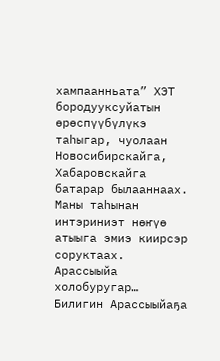хампаанньата” ХЭТ бородууксуйатын өрөспүүбүлүкэ таһыгар, чуолаан Новосибирскайга, Хабаровскайга батарар былааннаах. Маны таһынан интэриниэт нөҥүө атыыга эмиэ киирсэр соруктаах.
Арассыыйа холобуругар…
Билигин Арассыыйаҕа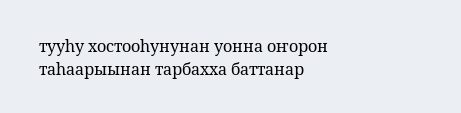тууһу хостооһунунан уонна оҥорон таһаарыынан тарбахха баттанар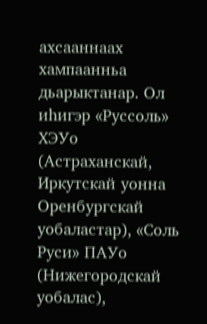ахсааннаах хампаанньа дьарыктанар. Ол иһигэр «Руссоль» ХЭУо (Астраханскай, Иркутскай уонна Оренбургскай уобаластар), «Соль Руси» ПАУо (Нижегородскай уобалас),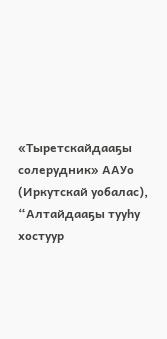«Тыретскайдааҕы солерудник» ААУо (Иркутскай уобалас), “Алтайдааҕы тууһу хостуур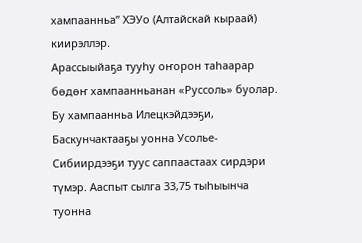хампаанньа” ХЭУо (Алтайскай кыраай) киирэллэр.
Арассыыйаҕа тууһу оҥорон таһаарар бөдөҥ хампаанньанан «Руссоль» буолар. Бу хампаанньа Илецкэйдээҕи, Баскунчактааҕы уонна Усолье-Сибиирдээҕи туус саппаастаах сирдэри түмэр. Ааспыт сылга 33,75 тыһыынча туонна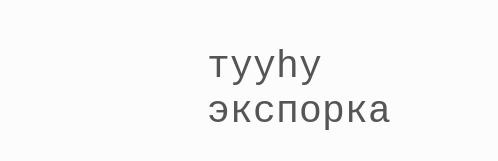тууһу экспорка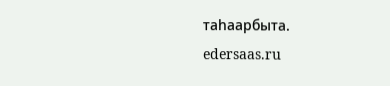таһаарбыта.
edersaas.ru